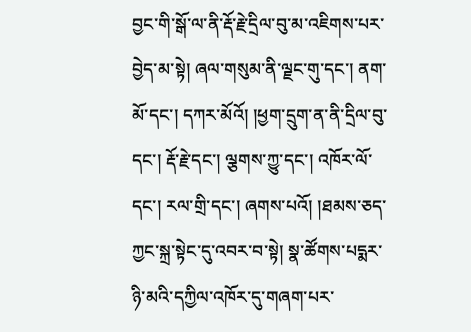བྱང་གི་སྒོ་ལ་ནི་རྡོ་རྗེ་དྲིལ་བུ་མ་འཇིགས་པར་བྱེད་མ་སྟེ། ཞལ་གསུམ་ནི་ལྗང་གུ་དང་། ནག་མོ་དང་། དཀར་མོའོ། །ཕྱག་དྲུག་ན་ནི་དྲིལ་བུ་དང་། རྡོ་རྗེ་དང་། ལྕགས་ཀྱུ་དང་། འཁོར་ལོ་དང་། རལ་གྲི་དང་། ཞགས་པའོ། །ཐམས་ཅད་ཀྱང་སྐྲ་སྟེང་དུ་འབར་བ་སྟེ། སྣ་ཚོགས་པདྨར་ཉི་མའི་དཀྱིལ་འཁོར་དུ་གཞག་པར་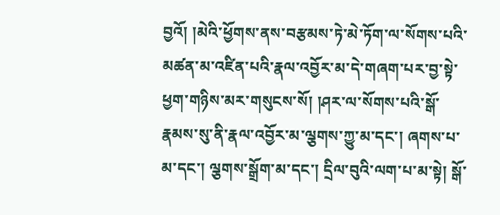བྱའོ། །མེའི་ཕྱོགས་ནས་བརྩམས་ཏེ་མེ་ཏོག་ལ་སོགས་པའི་མཚན་མ་འཛིན་པའི་རྣལ་འབྱོར་མ་དེ་གཞག་པར་བྱ་སྟེ་ཕྱག་གཉིས་མར་གསུངས་སོ། །ཤར་ལ་སོགས་པའི་སྒོ་རྣམས་སུ་ནི་རྣལ་འབྱོར་མ་ལྕགས་ཀྱུ་མ་དང་། ཞགས་པ་མ་དང་། ལྕགས་སྒྲོག་མ་དང་། དྲིལ་བུའི་ལག་པ་མ་སྟེ། སྒོ་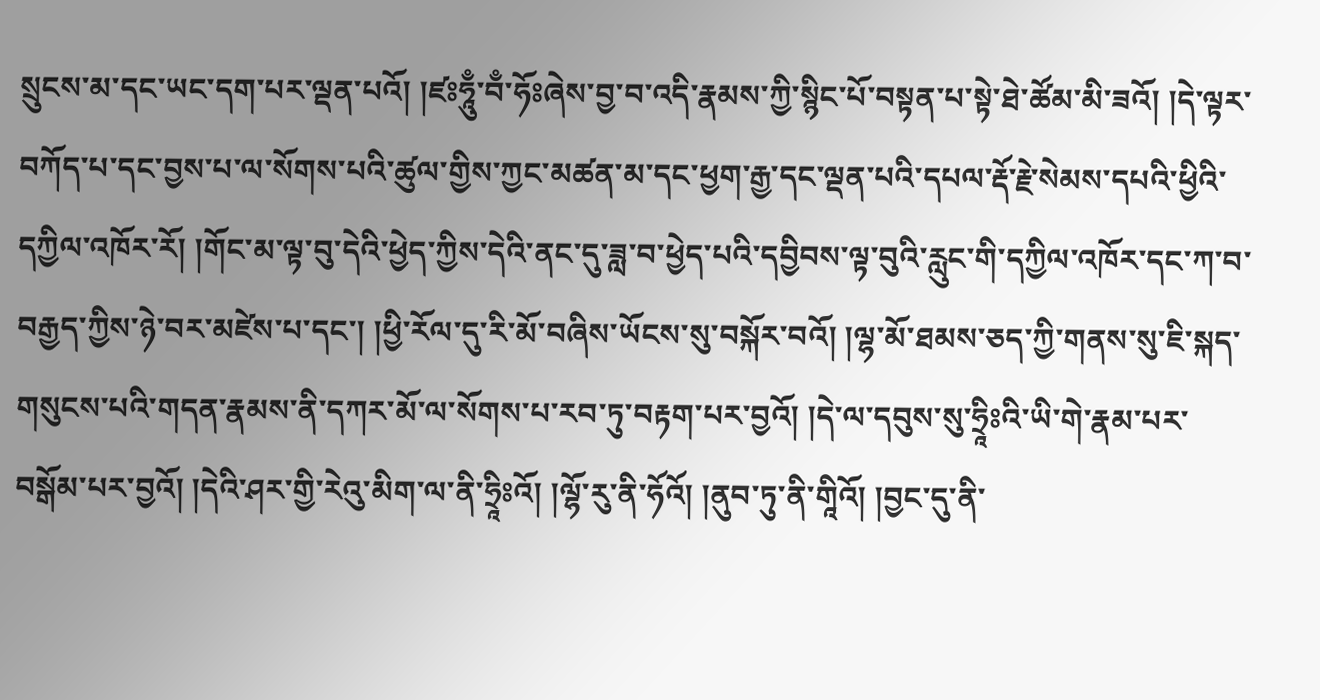སྲུངས་མ་དང་ཡང་དག་པར་ལྡན་པའོ། །ཛཿཧཱུྃ་བྃ་ཧོཿཞེས་བྱ་བ་འདི་རྣམས་ཀྱི་སྙིང་པོ་བསྟན་པ་སྟེ་ཐེ་ཚོམ་མི་ཟའོ། །དེ་ལྟར་བཀོད་པ་དང་བྱས་པ་ལ་སོགས་པའི་ཚུལ་གྱིས་ཀྱང་མཚན་མ་དང་ཕྱག་རྒྱ་དང་ལྡན་པའི་དཔལ་རྡོ་རྗེ་སེམས་དཔའི་ཕྱིའི་དཀྱིལ་འཁོར་རོ། །གོང་མ་ལྟ་བུ་དེའི་ཕྱེད་ཀྱིས་དེའི་ནང་དུ་ཟླ་བ་ཕྱེད་པའི་དབྱིབས་ལྟ་བུའི་རླུང་གི་དཀྱིལ་འཁོར་དང་ཀ་བ་བརྒྱད་ཀྱིས་ཉེ་བར་མཛེས་པ་དང་། །ཕྱི་རོལ་དུ་རི་མོ་བཞིས་ཡོངས་སུ་བསྐོར་བའོ། །ལྷ་མོ་ཐམས་ཅད་ཀྱི་གནས་སུ་ཇི་སྐད་གསུངས་པའི་གདན་རྣམས་ནི་དཀར་མོ་ལ་སོགས་པ་རབ་ཏུ་བརྟག་པར་བྱའོ། །དེ་ལ་དབུས་སུ་ཧྲཱིཿའི་ཡི་གེ་རྣམ་པར་བསྒོམ་པར་བྱའོ། །དེའི་ཤར་གྱི་རེའུ་མིག་ལ་ནི་ཧྲཱིཿའོ། །ལྷོ་རུ་ནི་ཧོའོ། །ནུབ་ཏུ་ནི་གཱིའོ། །བྱང་དུ་ནི་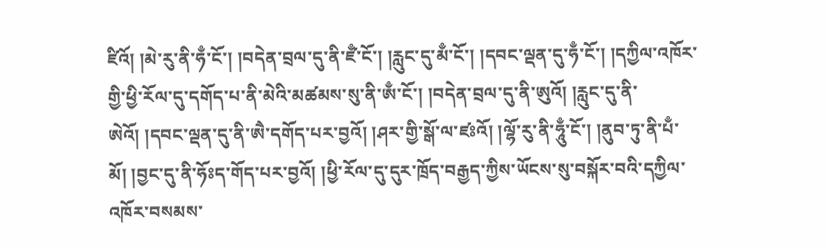ཛིའོ། །མེ་རུ་ནི་ཧྃ་ངོ་། །བདེན་བྲལ་དུ་ནི་ཛྃ་ངོ་། །རླུང་དུ་མྃ་ངོ་། །དབང་ལྡན་དུ་ཧྃ་ངོ་། །དཀྱིལ་འཁོར་གྱི་ཕྱི་རོལ་དུ་དགོད་པ་ནི་མེའི་མཚམས་སུ་ནི་ཨྃ་ངོ་། །བདེན་བྲལ་དུ་ནི་ཨུའོ། །རླུང་དུ་ནི་ཨེའོ། །དབང་ལྡན་དུ་ནི་ཨཻ་དགོད་པར་བྱའོ། །ཤར་གྱི་སྒོ་ལ་ཛཿའོ། །ལྷོ་རུ་ནི་ཧཱུྃ་ངོ་། །ནུབ་ཏུ་ནི་པྃ་མོ། །བྱང་དུ་ནི་ཧོཿད་གོད་པར་བྱའོ། །ཕྱི་རོལ་དུ་དུར་ཁྲོད་བརྒྱད་ཀྱིས་ཡོངས་སུ་བསྐོར་བའི་དཀྱིལ་འཁོར་བསམས་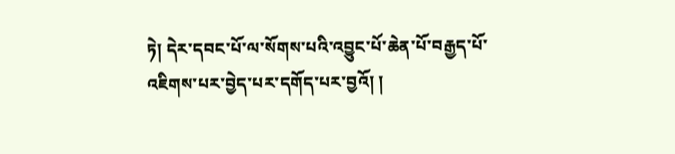ཏེ། དེར་དབང་པོ་ལ་སོགས་པའི་འབྱུང་པོ་ཆེན་པོ་བརྒྱད་པོ་འཇིགས་པར་བྱེད་པར་དགོད་པར་བྱའོ། །